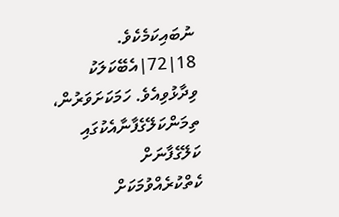ނުބައިކަމެކެވެ. 18|72|އެބޭކަލަކު ވިދާޅުވިއެވެ. ހަމަކަށަވަރުން، ތިމަންކަލޭގެފާނާއެކުގައި ކަލޭގެފާނަށް ކެތްކުރެއްވުމަކަށް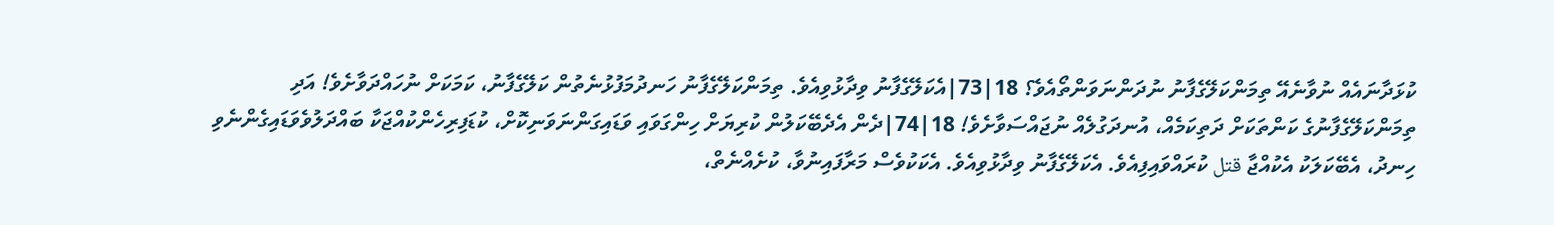ކުޅަދާނައެއް ނުވާނެއޭ ތިމަންކަލޭގެފާނު ނުދަންނަވަންތޯއެވެ؟ 18|73|އެކަލޭގެފާނު ވިދާޅުވިއެވެ. ތިމަންކަލޭގެފާނު ހަނދުމަފުޅުނެތުން ކަލޭގެފާނު، ކަމަކަށް ނުހައްދަވާށެވެ! އަދި ތިމަންކަލޭގެފާނުގެ ކަންތަކަށް ދަތިކަމެއް، އުނދަގުލެއް ނުޖައްސަވާށެވެ! 18|74|ދެން އެދެބޭކަލުން ކުރިޔަށް ހިންގަވައި ވަޑައިގަންނަވަނިކޮށް، ކުޑަފިރިހެންކުއްޖަކާ ބައްދަލުވެވަޑައިގެންނެވި ހިނދު، އެބޭކަލަކު އެކުއްޖާ قتل ކުރައްވައިފިއެވެ. އެކަލޭގެފާނު ވިދާޅުވިއެވެ. އެކަކުވެސް މަރާފައިނުވާ، ކުށެއްނެތް،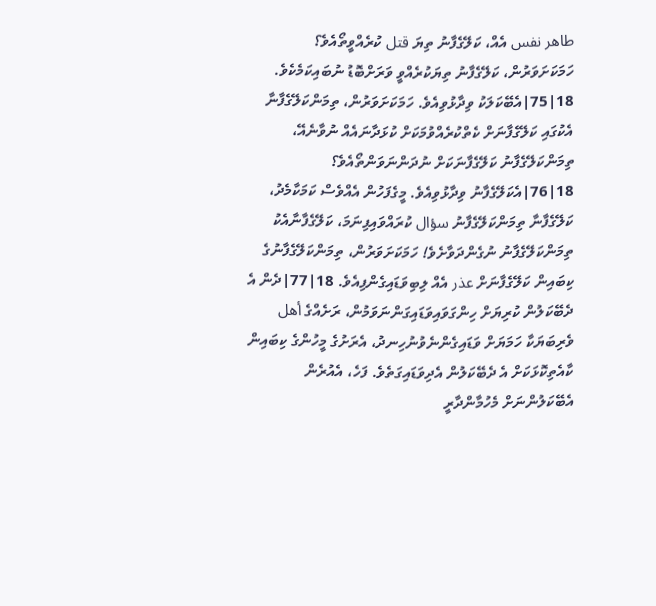طاهر نفس އެއް، ކަލޭގެފާނު ތިޔަ قتل ކުރެއްވީތޯއެވެ؟ ހަމަކަށަވަރުން، ކަލޭގެފާނު ތިޔަކުރެއްވީ ވަރަށްބޮޑު ނުބައިކަމެކެވެ. 18|75|އެބޭކަލަކު ވިދާޅުވިއެވެ. ހަމަކަށަވަރުން، ތިމަންކަލޭގެފާނާ އެކުގައި ކަލޭގެފާނަށް ކެތްކުރެއްވުމަކަށް ކުޅަދާނައެއް ނުވާނެއޭ، ތިމަންކަލޭގެފާނު ކަލޭގެފާނަކަށް ނުދަންނަވަންތޯއެވެ؟ 18|76|އެކަލޭގެފާނު ވިދާޅުވިއެވެ. މީގެފަހުން އެއްވެސް ކަމަކާމެދު، ކަލޭގެފާނާ ތިމަންކަލޭގެފާނު سؤال ކުރައްވައިފިނަމަ، ކަލޭގެފާނާއެކު ތިމަންކަލޭގެފާނު ނުގެންދަވާށެވެ! ހަމަކަށަވަރުން، ތިމަންކަލޭގެފާނުގެ ކިބައިން ކަލޭގެފާނަށް عذر އެއް ލިބިވަޑައިގެންފިއެވެ. 18|77|ދެން އެ ދެބޭކަލުން ކުރިޔަށް ހިންގަވައިވަޑައިގަންނަވަމުން، ރަށެއްގެ أهل ވެރިބަޔަކާ ހަމަޔަށް ވަޑައިގެންނެވުނުހިނދު، އެރަށުގެ މީހުންގެ ކިބައިން ކާއެތިކޮޅަކަށް އެ ދެބޭކަލުން އެދިވަޑައިގަތެވެ. ފަހެ، އެއުރެން އެބޭކަލުންނަށް މެހުމާންދާރީ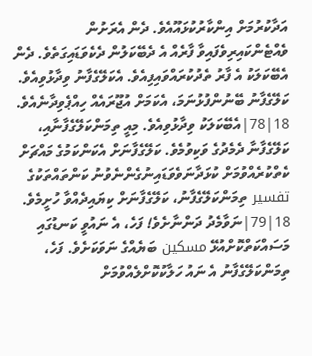އަދާކުރުމަށް އިންކާރުކުޅައޫއެވެ. ދެން އެރަށުން ވެއްޓެންކައިރިވެފައިވާ ފާރެއް އެ ދެބޭކަލުން ދެކެވަޑައިގަތެވެ. ދެން އެބޭކަލަކު އެ ފާރު ތެދުކުރައްވައިފިއެވެ. އެކަލޭގެފާނު ވިދާޅުވިއެވެ. ކަލޭގެފާނު ބޭނުންފުޅުނަމަ، އެކަމަށް އުޖޫރައެއް ހިއްޕެވިދާނެއެވެ. 18|78|އެބޭކަލަކު ވިދާޅުވިއެވެ. މިއީ ތިމަންކަލޭގެފާނާއި، ކަލޭގެފާނާ ދެމެދުގެ ވަކިވުމެވެ. ކަލޭގެފާނަށް އެކަންކަމުގެ މައްޗަށް ކެތްކުރެއްވުމަށް ކުޅަދާނަވެވަޑައިނުގެންނެވުނު ކަންތައްތަކުގެ تفسير ތިމަންކަލޭގެފާނު، ކަލޭގެފާނަށް ކިޔައިދެއްވާ ހުށީމެވެ. 18|79|ނަވާމެދު ދަންނާށެވެ! ފަހެ، އެ ނައުވީ ކަނޑުގައި މަސައްކަތްކޮށްއުޅޭ مسكين ބަޔެއްގެ ނަވަކަށެވެ. ފަހެ، ތިމަންކަލޭގެފާނު އެ ނައު ހަލާކުކޮށްލެއްވުމަށް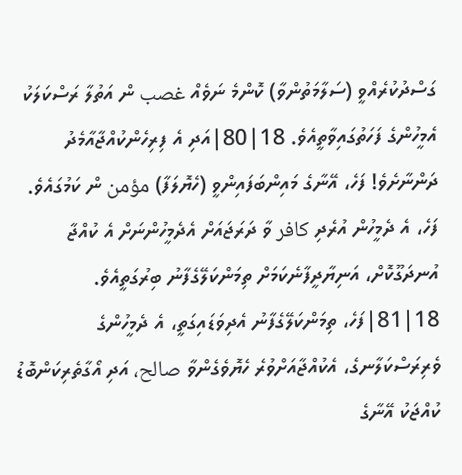ގަސްދުކުރެއްވީ (ސަލާމަތުންވާ) ކޮންމެ ނަވެއް غصب ން އަތުލާ ރަސްކަލަކު އެމީހުންގެ ފަހަތުގައިވާތީއެވެ. 18|80|އަދި އެ ފިރިހެންކުއްޖާއާމެދު ދަންނާށެވެ! ފަހެ، އޭނާގެ މައިންބަފައިންވީ (ހެޔޮލަފާ) مؤمن ން ކަމުގައެވެ. ފަހެ، އެ ދެމީހުން އުރެދި كافر ވާ ދަރަޖައަށް އެދެމީހުންނަށް އެ ކުއްޖާ އުނދަގޫކޮށް، އަނިޔާދީފާނެކަމަށް ތިމަންކަލޭގެފާނު ބިރުގަތީއެވެ. 18|81|ފަހެ، ތިމަންކަލޭގެފާނު އެދިވަޑައިގަތީ، އެ ދެމީހުންގެ ވެރިރަސްކަލާނގެ، އެކުއްޖާއަށްވުރެ ހެޔޮވެގެންވާ صالح، އަދި އޯގާތެރިކަންބޮޑު ކުއްޖަކު އޭނާގެ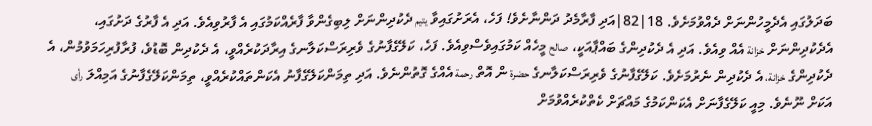ބަދަލުގައި އެދެމީހުންނަށް ދެއްވުމަށެވެ. 18|82|އަދި ފާރާމެދު ދަންނާށެވެ! ފަހެ، އެރަށުގައިވާ يتيم ދެކުދިންނަށް ލިބިގެންވާ ފާރެއްކަމުގައި އެ ފާރުވިއެވެ. އަދި އެ ފާރުގެ ދަށުގައި، އެދެކުދިންނަށް خزانة އެއް ވިއެވެ. އަދި އެ ދެކުދިންގެ ބައްޕާއަކީ، صالح މީހެއް ކަމުގައިވެސްވިއެވެ. ފަހެ، ކަލޭގެފާނުގެ ވެރިރަސްކަލާނގެ އިރާދަކުރެއްވީ، އެ ދެކުދިން ބޮޑުވެ، ފުރާފުރިހަމަވުމުން، އެ ދެކުދިންގެ خزانة، އެ ދެކުދިން ނެރުމަށެވެ. ކަލޭގެފާނުގެ ވެރިރަސްކަލާނގެ حضرة ން އޮތް رحمة އެއްގެ ގޮތުންނެވެ. އަދި ތިމަންކަލޭގެފާނު އެކަންތައްކުރެއްވީ، ތިމަންކަލޭގެފާނުގެ އަމިއްލަ رأى އަކަށް ނޫނެވެ. މިއީ ކަލޭގެފާނަށް އެކަންކަމުގެ މައްޗަށް ކެތްކުރެއްވުމަށް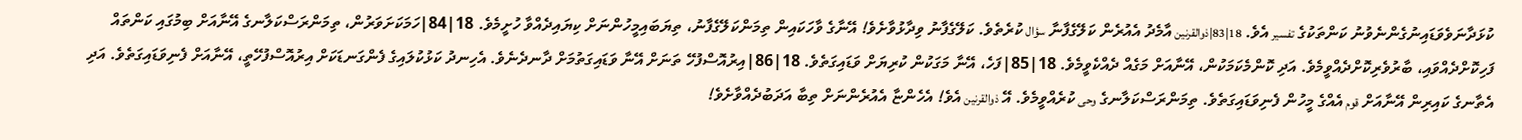ކުޅަދާނަވެވަޑައިނުގެންނެވުނު ކަންތަކުގެ تفسير އެވެ. 18|83|ذوالقرنين އާމެދު އެއުރެން ކަލޭގެފާނާ سؤال ކުރެތެވެ. ކަލޭގެފާނު ވިދާޅުވާށެވެ! އޭނާގެ ވާހަކައިން ތިމަންކަލޭގެފާނު، ތިޔަބައިމީހުންނަށް ކިޔައިދެއްވާ ހުށީމެވެ. 18|84|ހަމަކަށަވަރުން، ތިމަންރަސްކަލާނގެ އޭނާއަށް ބިމުގައި ކަންތައް ފަހިކޮށްދެއްވައި، ބާރުވެރިކޮށްދެއްވީމެވެ. އަދި ކޮންމެކަމަކުން، އޭނާއަށް މަގެއް ދެއްކެވީމެވެ. 18|85|ފަހެ، އޭނާ މަގަކުން ކުރިޔަށް ވަޑައިގަތެވެ. 18|86|އިރުއޮސްފުހޭ ތަނަށް އޭނާ ވަޑައިގަތުމަށް ދާނދެނެވެ. އެހިނދު ކަޅުކުލައިގެ ފެންގަނޑަކަށް އިރުއޮސްފުހޭތީ، އޭނާއަށް ފެނިވަޑައިގަތެވެ. އަދި އެތާނގެ ކައިރިން އޭނާއަށް قوم އެއްގެ މީހުން ފެނިވަޑައިގަތެވެ. ތިމަންރަސްކަލާނގެ وحى ކުރެއްވީމެވެ. އޭ ذوالقرنين އެވެ! އެހެންޏާ އެއުރެންނަށް ތިބާ އަދަބުދެއްވާށެވެ!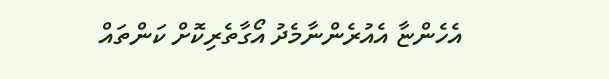އެހެންޏާ އެއުރެންނާމެދު އޯގާތެރިކޮށް ކަންތައް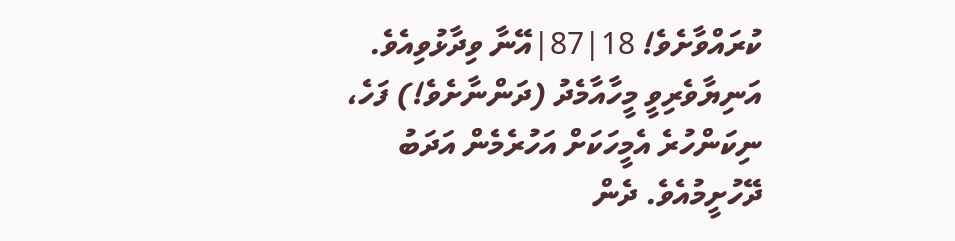ކުރައްވާށެވެ! 18|87|އޭނާ ވިދާޅުވިއެވެ. އަނިޔާވެރިވީ މީހާއާމެދު (ދަންނާށެވެ!) ފަހެ، ނިކަންހުރެ އެމީހަކަށް އަހުރެމެން އަދަބު ދޭހުށީމުއެވެ. ދެން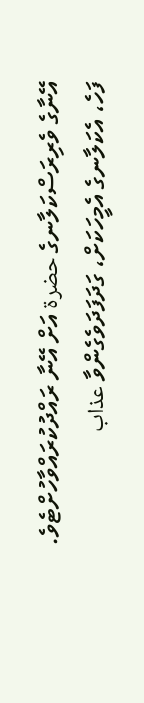އޭނާގެ ވެރިރަސްކަލާނގެ حضرة އަށް އޭނާ ރައްދުކުރައްވާހުށްޓެވެ. ފަހެ، އެކަލާނގެ އެމީހަކަށް، ގަދަފަދަވެގެންވާ عذاب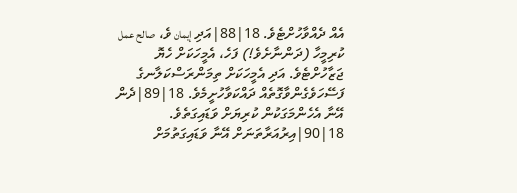އެއް ދެއްވާހުށްޓެވެ. 18|88|އަދި إيمان ވެ، صالح عمل ކުރިމީހާ (ދަންނާށެވެ!) ފަހެ، އެމީހަކަށް ހެޔޮ ޖަޒާހުށްޓެވެ. އަދި އެމީހަކަށް ތިމަންރަސްކަލާނގެ ފަސޭހަވެގެންވާގޮތެއް ދައްކަވާހުށީމެވެ. 18|89|ދެން އޭނާ އެހެންމަގަކުން ކުރިޔަށް ވަޑައިގަތެވެ. 18|90|އިރުއަރާތަނަށް އޭނާ ވަޑައިގަތުމަށް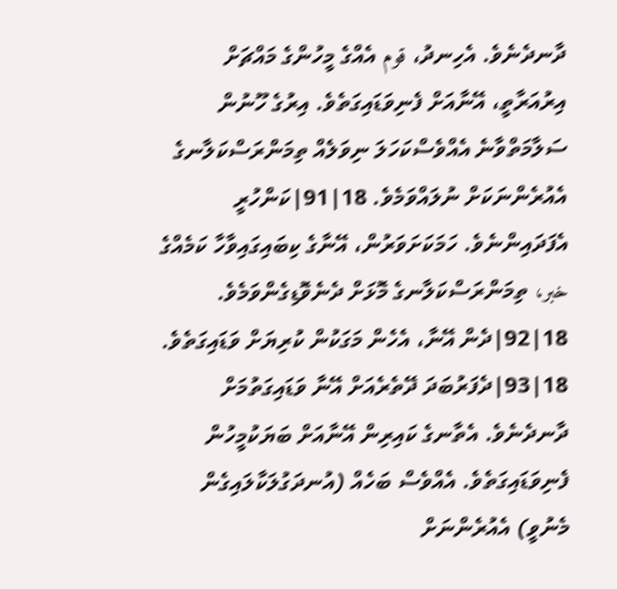ދާނދެނެވެ. އެހިނދު، قوم އެއްގެ މީހުންގެ މައްޗަށް އިރުއަރާތީ، އޭނާއަށް ފެނިވަޑައިގަތެވެ. އިރުގެ ހޫނުން ސަލާމަތްވާނެ އެއްވެސްކަހަލަ ނިވަލެއް ތިމަންރަސްކަލާނގެ އެއުރެންނަކަށް ނުލައްވަމެވެ. 18|91|ކަންހުރީ އެފަދައިންނެވެ. ހަމަކަށަވަރުން، އޭނާގެ ކިބައިގައިވާހާ ކަމެއްގެ خبر، ތިމަންރަސްކަލާނގެ މޮޅަށް ދެނެވޮޑިގެންވަމެވެ. 18|92|ދެން އޭނާ، އެހެން މަގަކުން ކުރިޔަށް ވަޑައިގަތެވެ. 18|93|ދެފަރުބަދަ ދޭތެރެއަށް އޭނާ ވަޑައިގަތުމަށް ދާނދެނެވެ. އެތާނގެ ކައިރިން އޭނާއަށް ބަޔަކުމީހުން ފެނިވަޑައިގަތެވެ. އެއްވެސް ބަހެއް (އުނދަގުލަކާލައިގެން މެނުވީ) އެއުރެންނަށް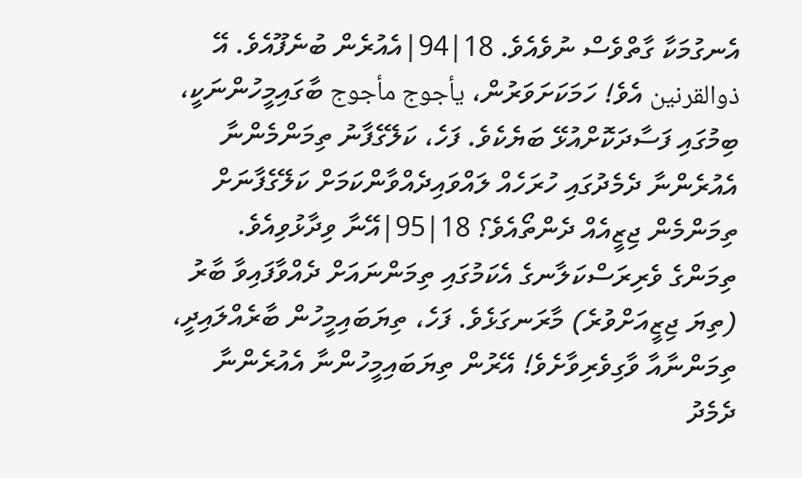އެނގުމަކާ ގާތްވެސް ނުވެއެވެ. 18|94|އެއުރެން ބުނެފޫއެވެ. އޭ ذوالقرنين އެވެ! ހަމަކަށަވަރުން، يأجوج مأجوج ބާގައިމީހުންނަކީ، ބިމުގައި ފަސާދަކޮށްއުޅޭ ބަޔެކެވެ. ފަހެ، ކަލޭގެފާނު ތިމަންމެންނާ އެއުރެންނާ ދެމެދުގައި ހުރަހެއް ލައްވައިދެއްވާންކަމަށް ކަލޭގެފާނަށް ތިމަންމެން ޖިޒީއެއް ދެންތޯއެވެ؟ 18|95|އޭނާ ވިދާޅުވިއެވެ. ތިމަންގެ ވެރިރަސްކަލާނގެ އެކަމުގައި ތިމަންނައަށް ދެއްވާފައިވާ ބާރު (ތިޔަ ޖިޒީއަށްވުރެ) މާރަނގަޅެވެ. ފަހެ، ތިޔަބައިމީހުން ބާރެއްލައިދީ، ތިމަންނާއާ ވާގިވެރިވާށެވެ! އޭރުން ތިޔަބައިމީހުންނާ އެއުރެންނާ ދެމެދު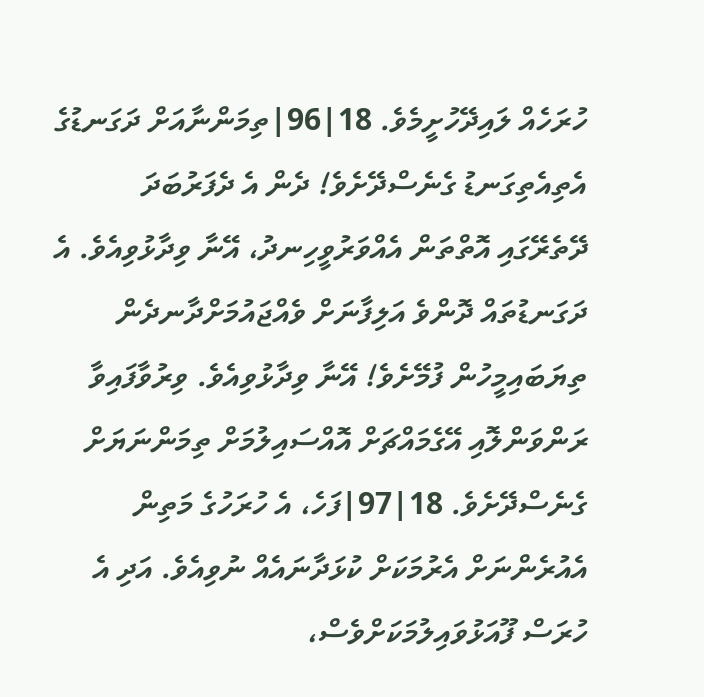ހުރަހެއް ލައިދޭހުށީމެވެ. 18|96|ތިމަންނާއަށް ދަގަނޑުގެ އެތިއެތިގަނޑު ގެނެސްދޭށެވެ! ދެން އެ ދެފަރުބަދަ ދޭތެރޭގައި އޮތްތަން އެއްވަރުވީހިނދު، އޭނާ ވިދާޅުވިއެވެ. އެ ދަގަނޑުތައް ދޮންވެ އަލިފާނަށް ވެއްޖައުމަށްދާނދެން ތިޔަބައިމީހުން ފުމޭށެވެ! އޭނާ ވިދާޅުވިއެވެ. ވިރުވާފައިވާ ރަންވަންލޮއި އޭގެމައްޗަށް އޮއްސައިލުމަށް ތިމަންނަޔަށް ގެނެސްދޭށެވެ. 18|97|ފަހެ، އެ ހުރަހުގެ މަތިން އެއުރެންނަށް އެރުމަކަށް ކުޅަދާނައެއް ނުވިއެވެ. އަދި އެ ހުރަސް ފޫއަޅުވައިލުމަކަށްވެސް،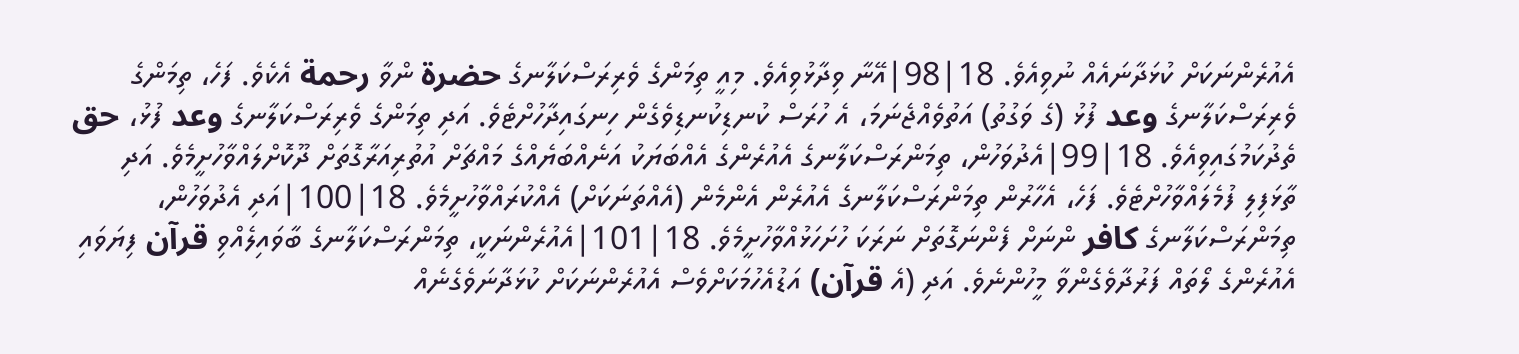އެއުރެންނަކަށް ކުޅަދާނައެއް ނުވިއެވެ. 18|98|އޭނާ ވިދާޅުވިއެވެ. މިއީ ތިމަންގެ ވެރިރަސްކަލާނގެ حضرة ންވާ رحمة އެކެވެ. ފަހެ، ތިމަންގެ ވެރިރަސްކަލާނގެ وعد ފުޅު (ގެ ވަގުތު) އަތުވެއްޖެނަމަ، އެ ހުރަސް ކުނޑިކުނޑިވެގެން ހިނގައިދާހުށްޓެވެ. އަދި ތިމަންގެ ވެރިރަސްކަލާނގެ وعد ފުޅު، حق ތެދުކަމުގައިވިއެވެ. 18|99|އެދުވަހުން، ތިމަންރަސްކަލާނގެ އެއުރެންގެ އެއްބަޔަކު އަނެއްބަޔެއްގެ މައްޗަށް އުތުރިއަރާގޮތަށް ދޫކޮށްލައްވާހުށީމެވެ. އަދި ތާޅަފިލި ފުމެލައްވާހުށްޓެވެ. ފަހެ، އެހާރުން ތިމަންރަސްކަލާނގެ އެއުރެން އެންމެން (އެއްތަނަކަށް) އެއްކުރައްވާހުށީމެވެ. 18|100|އަދި އެދުވަހުން، ތިމަންރަސްކަލާނގެ كافر ންނަށް ފެންނަގޮތަށް ނަރަކަ ހުށަހަޅުއްވާހުށީމެވެ. 18|101|އެއުރެންނަކީ، ތިމަންރަސްކަލާނގެ ބާވައިލެއްވި قرآن ފިޔަވައި އެއުރެންގެ ލޯތައް ފަރުދާވެގެންވާ މީހުންނެވެ. އަދި (އެ قرآن) އަޑުއެހުމަކަށްވެސް އެއުރެންނަކަށް ކުޅަދާނަވެގެނެއް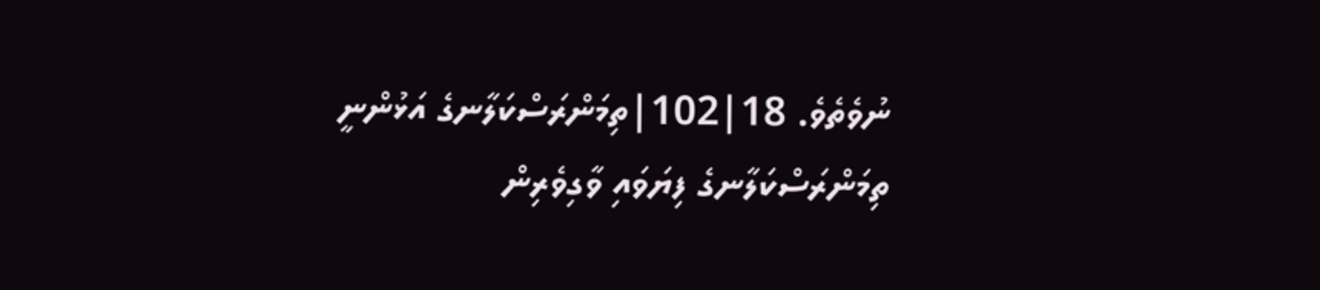ނުވެތެވެ. 18|102|ތިމަންރަސްކަލާނގެ އަޅުންނީ ތިމަންރަސްކަލާނގެ ފިޔަވައި ވާގިވެރިން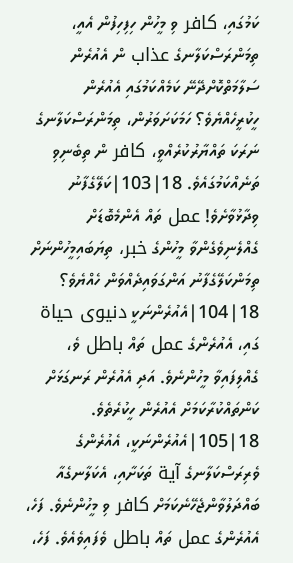ކަމުގައި، كافر ވި މީހުން ހިފިހިފުން އެއީ، ތިމަންރަސްކަލާނގެ عذاب ން އެއުރެން ސަލާމަތްކޮށްދޭނޭ ކަމެއްކަމުގައި އެއުރެން ހީކުރީހެއްޔެވެ؟ ހަމަކަށަވަރުން، ތިމަންރަސްކަލާނގެ ނަރަކަ ތައްޔާރުކުރެއްވީ، كافر ން ތިބެނިވި ތަނެއްކަމުގައެވެ. 18|103|ކަލޭގެފާނު ވިދާޅުވާށެވެ! عمل ތައް އެންމެބޮޑަށް ގެއްލެނިވެގެންވާ މީހުންގެ خبر، ތިޔަބައިމީހުންނަށް ތިމަންކަލޭގެފާނު އަންގަވައިދެއްވަން ހެއްޔެވެ؟ 18|104|އެއުރެންނަކީ دنيوى حياة ގައި، އެއުރެންގެ عمل ތައް باطل ވެ، ގެއްލިފައިވާ މީހުންނެވެ. އަދި އެއުރެން ރަނގަޅަށް ކަންތައްކުރާކަމަށް އެއުރެން ހީކުރެތެވެ. 18|105|އެއުރެންނަކީ، އެއުރެންގެ ވެރިރަސްކަލާނގެ آية ތަކަށާއި، އެކަލާނގެއާ ބައްދަލުވާންޖެހޭނެކަމަށް كافر ވި މީހުންނެވެ. ފަހެ، އެއުރެންގެ عمل ތައް باطل ވެފައިވެއެވެ. ފަހެ،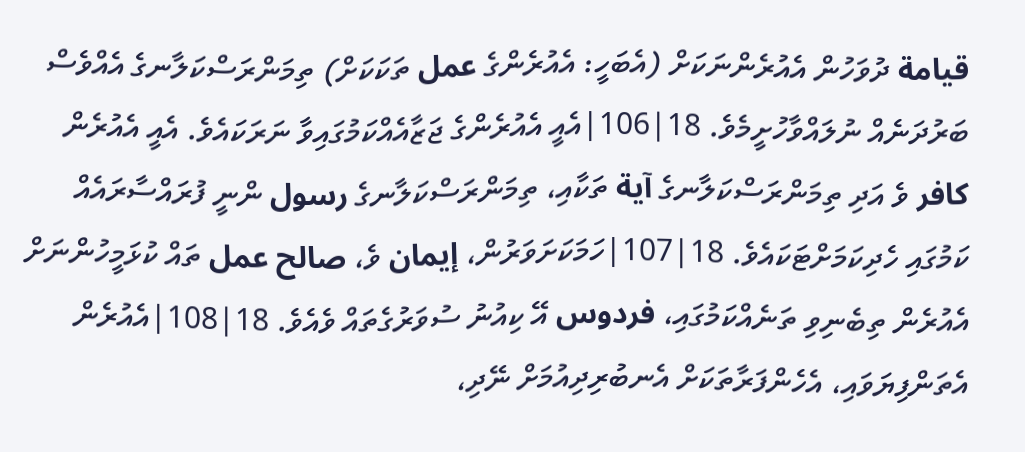قيامة ދުވަހުން އެއުރެންނަކަށް (އެބަހީ: އެއުރެންގެ عمل ތަކަކަށް) ތިމަންރަސްކަލާނގެ އެއްވެސް ބަރުދަނެއް ނުލައްވާހުށީމެވެ. 18|106|އެއީ އެއުރެންގެ ޖަޒާއެއްކަމުގައިވާ ނަރަކައެވެ. އެއީ އެއުރެން كافر ވެ އަދި ތިމަންރަސްކަލާނގެ آية ތަކާއި، ތިމަންރަސްކަލާނގެ رسول ންނީ ފުރައްސާރައެއް ކަމުގައި ހެދިކަމަށްޓަކައެވެ. 18|107|ހަމަކަށަވަރުން، إيمان ވެ، صالح عمل ތައް ކުޅަމީހުންނަށް އެއުރެން ތިބެނިވި ތަނެއްކަމުގައި، فردوس އޭ ކިއުނު ސުވަރުގެތައް ވެއެވެ. 18|108|އެއުރެން އެތަންފިޔަވައި، އެހެންފަރާތަކަށް އެނބުރިދިއުމަށް ނޭދި،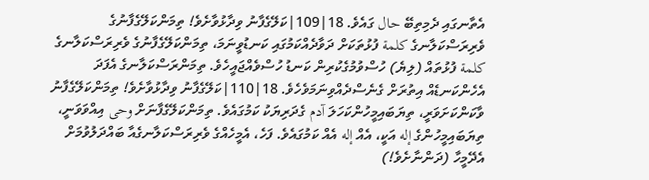އެތާނގައި ދެމިތިބޭ حال ގައެވެ. 18|109|ކަލޭގެފާނު ވިދާޅުވާށެވެ! ތިމަންކަލޭގެފާނުގެ ވެރިރަސްކަލާނގެ كلمة ފުޅުތަކަށް ދަވާދެއްކަމުގައި ކަނޑުވީނަމަ، ތިމަންކަލޭގެފާނުގެ ވެރިރަސްކަލާނގެ كلمة ފުޅުތައް (ލިޔެ) ހުސްވުމުގެކުރިން ކަނޑު ހުސްވެއްޖައީހެވެ. ތިމަންރަސްކަލާނގެ އެފަދަ އެހެންކަނޑެއް އިތުރަށް ގެނެސްދެއްވިނަމަވެހެވެ. 18|110|ކަލޭގެފާނު ވިދާޅުވާށެވެ! ތިމަންކަލޭގެފާނު ވާކަންކަށަވަރީ، ތިޔަބައިމީހުންކަހަލަ آدم ގެދަރިޔަކު ކަމުގައެވެ. ތިމަންކަލޭގެފާނަށް وحى އިއްވަވަނީ، ތިޔަބައިމީހުންގެ إله އަކީ، އެއް إله އެއް ކަމުގައެވެ. ފަހެ، އެމީހެއްގެ ވެރިރަސްކަލާނގެއާ ބައްދަލުވުމަށް އެދޭމީހާ (ދަންނާށެވެ!)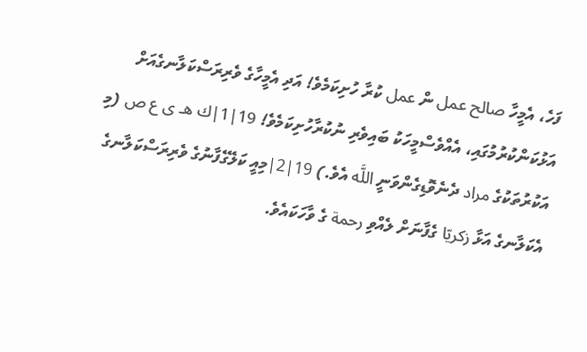ފަހެ، އެމީހާ صالح عمل ން عمل ކުރާ ހުށިކަމެވެ! އަދި އެމީހާގެ ވެރިރަސްކަލާނގެއަށް އަޅުކަންކުރުމުގައި، އެއްވެސްމީހަކު ބައިވެރި ނުކުރާހުށިކަމެވެ! 19|1|ك هـ ى ع ص (މި އަކުރުތަކުގެ مراد ދެނެވޮޑިގެންވަނީ اللَّه އެވެ.) 19|2|މިއީ ކަލޭގެފާނުގެ ވެރިރަސްކަލާނގެ އެކަލާނގެ އަޅާ زكريّا ގެފާނަށް ލެއްވި رحمة ގެ ވާހަކައެވެ.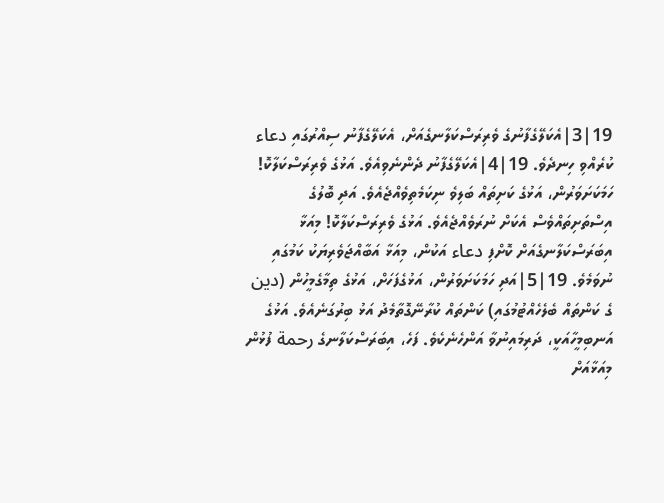19|3|އެކަލޭގެފާނުގެ ވެރިރަސްކަލާނގެއަށް، އެކަލޭގެފާނު ސިއްރުގައި دعاء ކުރެއްވި ހިނދެވެ. 19|4|އެކަލޭގެފާނު ދެންނެވިއެވެ. އަޅުގެ ވެރިރަސްކަލާކޮ! ހަމަކަށަވަރުން، އަޅުގެ ކަށިތައް ބަލިވެ ނިކަމެތިވެއްޖެއެވެ. އަދި ބޮލުގެ އިސްތަށިތައްވެސް އެކަށް ނުރަވެއްޖެއެވެ. އަޅުގެ ވެރިރަސްކަލާކޮ! މިއަޅާ އިބަރަސްކަލާނގެއަށް ކޮށްފި دعاء އަކުން، މިއަޅާ އަބާއްޖަވެރިޔަކު ކަމުގައި ނުވަމެވެ. 19|5|އަދި ހަމަކަށަވަރުން، އަޅުގެފަހަށް، އަޅުގެ ތިމާގެމީހުން (دين ގެ ކަންތައް ބެލެހެއްޓުމުގައި) ކަންތައް ކުރާނޭގޮތާމެދު އަޅު ބިރުގަނެއެވެ. އަޅުގެ އަނބިމީހާއަކީ، ދަރިމައިނުވާ އަންހެނެކެވެ. ފަހެ، އިބަރަސްކަލާނގެ رحمة ފުޅުން މިއަޅާއަށް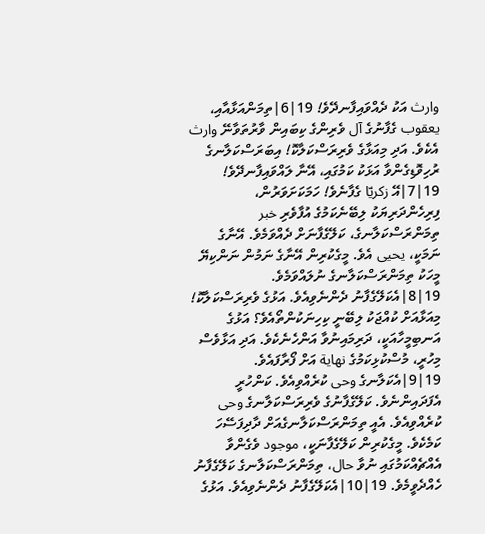وارث އަކު ދެއްވައިފާނދޭވެ! 19|6|ތިމަންއަޅާއާއި، يعقوب ގެފާނުގެ آل ވެރިންގެ ކިބައިން ވާރުތަވާނޭ وارث އެކެވެ. އަދި މިއަޅާގެ ވެރިރަސްކަލާކޮ! އިބަރަސްކަލާނގެ ރުހިވޮޑިގެންވާ އަޅަކު ކަމުގައި، އޭނާ ލައްވައިފާނދޭވެ! 19|7|އޭ زكريّا ގެފާނެވެ! ހަމަކަށަވަރުން، ފިރިހެންދަރިޔަކު ލިބޭނެކަމުގެ އުފާވެރި خبر ތިމަންރަސްކަލާނގެ، ކަލޭގެފާނަށް ދެއްވަމެވެ. އޭނާގެ ނަމަކީ، يحيى އެވެ. މީގެކުރިން އޭނާގެ ނަމުން ނަންކިޔޭ މީހަކު ތިމަންރަސްކަލާނގެ ނުލައްވަމެވެ. 19|8|އެކަލޭގެފާނު ދެންނެވިއެވެ. އަޅުގެ ވެރިރަސްކަލާކޮ! މިއަޅާއަށް ކުއްޖަކު ލިބޭނީ ކިހިނަކުންތޯއެވެ؟ އަޅުގެ އަނބިމީހާއަކީ، ދަރިމައިނުވާ އަންހެނެކެވެ. އަދި އަޅާވެސް މިހުރީ، މުސްކުޅިކަމުގެ نهاية އަށް ފޯރާފައެވެ. 19|9|އެކަލާނގެ وحى ކުރެއްވިއެވެ. ކަންހުރީ އެފަދައިންނެވެ. ކަލޭގެފާނުގެ ވެރިރަސްކަލާނގެ وحى ކުރެއްވިއެވެ. އެއީ ތިމަންރަސްކަލާނގެއަށް ދާދިފަސޭހަ ކަމެކެވެ. މީގެކުރިން ކަލޭގެފާނަކީ، موجود ވެގެންވާ އެއްޗެއްކަމުގައި ނުވާ حال، ތިމަންރަސްކަލާނގެ ކަލޭގެފާނު ހެއްދެވީމެވެ. 19|10|އެކަލޭގެފާނު ދެންނެވިއެވެ. އަޅުގެ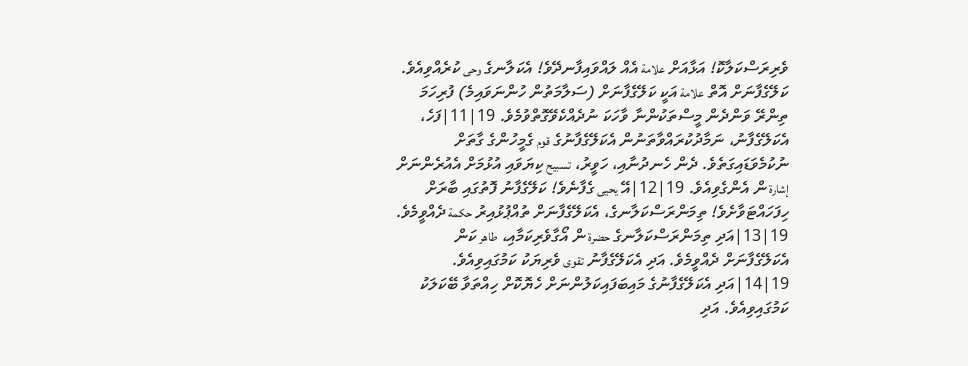ވެރިރަސްކަލާކޮ! އަޅާއަށް علامة އެއް ލައްވައިފާނދޭވެ! އެކަލާނގެ وحى ކުރެއްވިއެވެ. ކަލޭގެފާނަށް އޮތް علامة އަކީ ކަލޭގެފާނަށް (ސަލާމަތުން ހުންނަވައިމެ) ފުރިހަމަ ތިންރޭ ވަންދެން މީސްތަކުންނާ ވާހަކަ ނުދެއްކެވޭގޮތްވުމެވެ. 19|11|ފަހެ، އެކަލޭގެފާނު، ނަމާދުކުރައްވާތަނުން އެކަލޭގެފާނުގެ قوم ގެމީހުންގެ ގާތަށް ނުކުމެވަޑައިގަތެވެ. ދެން ހެނދުނާއި، ހަވީރު، تسبيح ކިޔަވައި އުޅުމަށް އެއުރެންނަށް إشارة ން އެންގެވިއެވެ. 19|12|އޭ يحيى ގެފާނެވެ! ކަލޭގެފާނު ފޮތުގައި ބާރަށް ހިފަހައްޓަވާށެވެ! ތިމަންރަސްކަލާނގެ، އެކަލޭގެފާނަށް ތުއްޕުޅުއިރު حكمة ދެއްވީމެވެ. 19|13|އަދި ތިމަންރަސްކަލާނގެ حضرة ން އޯގާވެރިކަމާއި، طاهر ކަން އެކަލޭގެފާނަށް ދެއްވީމެވެ. އަދި އެކަލޭގެފާނު تقوى ވެރިޔަކު ކަމުގައިވިއެވެ. 19|14|އަދި އެކަލޭގެފާނުގެ މައިބަފައިކަލުންނަށް ހެޔޮކޮށް ހިއްތަވާ ބޭކަލަކު ކަމުގައިވިއެވެ. އަދި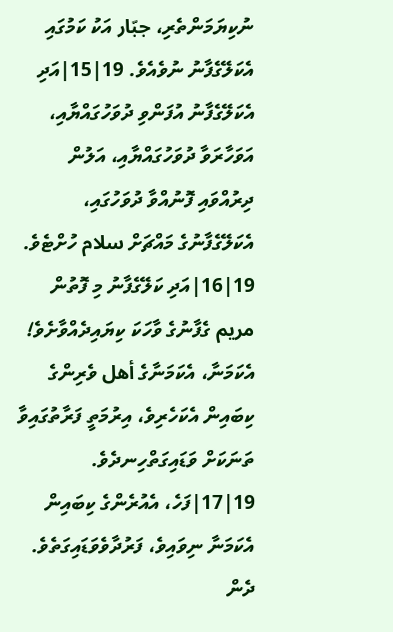ނުކިޔަމަންތެރި، جبّار އަކު ކަމުގައި އެކަލޭގެފާނު ނުވެއެވެ. 19|15|އަދި އެކަލޭގެފާނު އުފަންވި ދުވަހުގައްޔާއި، އަވަހާރަވާ ދުވަހުގައްޔާއި، އަލުން ދިރުއްވައި ފޮނުއްވާ ދުވަހުގައި، އެކަލޭގެފާނުގެ މައްޗަށް سلام ހުށްޓެވެ. 19|16|އަދި ކަލޭގެފާނު މި ފޮތުން مريم ގެފާނުގެ ވާހަކަ ކިޔައިދެއްވާށެވެ! އެކަމަނާ، އެކަމަނާގެ أهل ވެރިންގެ ކިބައިން އެކަހެރިވެ، އިރުމަތީ ފަރާތުގައިވާ ތަނަކަށް ވަޑައިގަތްހިނދެވެ. 19|17|ފަހެ، އެއުރެންގެ ކިބައިން އެކަމަނާ ނިވައިވެ، ފަރުދާވެވަޑައިގަތެވެ. ދެން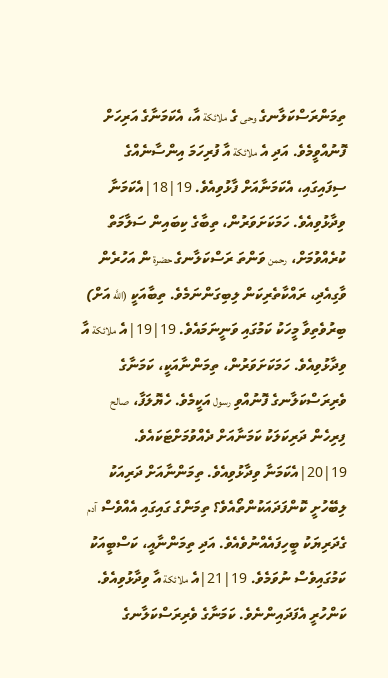ތިމަންރަސްކަލާނގެ وحى ގެ ملائكة އާ، އެކަމަނާގެ އަރިހަށް ފޮނުއްވީމެވެ. އަދި އެ ملائكة އާ ފުރިހަމަ އިންސާނެއްގެ ސިފައިގައި، އެކަމަނާއަށް ފާޅުވިއެވެ. 19|18|އެކަމަނާ ވިދާޅުވިއެވެ. ހަމަކަށަވަރުން، ތިބާގެ ކިބައިން ސަލާމަތް ކުރެއްވުމަށް، رحمن ވަންތަ ރަސްކަލާނގެ حضرة ން އަހުރެން ވާގިއެދި، ރައްކާތެރިކަން ލިބިގަންނަމެވެ. ތިބާއަކީ (اللَّه އަށް) ބިރުވެތިވާ މީހަކު ކަމުގައި ވަނީނަމައެވެ. 19|19|އެ ملائكة އާ ވިދާޅުވިއެވެ. ހަމަކަށަވަރުން، ތިމަންނާއަކީ، ކަމަނާގެ ވެރިރަސްކަލާނގެ ފޮނުއްވި رسول އަކީމެވެ. ހެޔޮލަފާ، صالح ފިރިހެން ދަރިކަލަކު ކަމަނާއަށް ދެއްވުމަށްޓަކައެވެ. 19|20|އެކަމަނާ ވިދާޅުވިއެވެ. ތިމަންނާއަށް ދަރިއަކު ލިބޭހުށީ ކޮންފަދައަކުންތޯއެވެ؟ ތިމަންގެ ގައިގައި އެއްވެސް آدم ގެދަރިޔަކު ބީހިފައެއްނުވެއެވެ. އަދި ތިމަންނާއީ، ކަސްބީއަކު ކަމުގައިވެސް ނުވަމެވެ. 19|21|އެ ملائكة އާ ވިދާޅުވިއެވެ. ކަންހުރީ އެފަދައިންނެވެ. ކަމަނާގެ ވެރިރަސްކަލާނގެ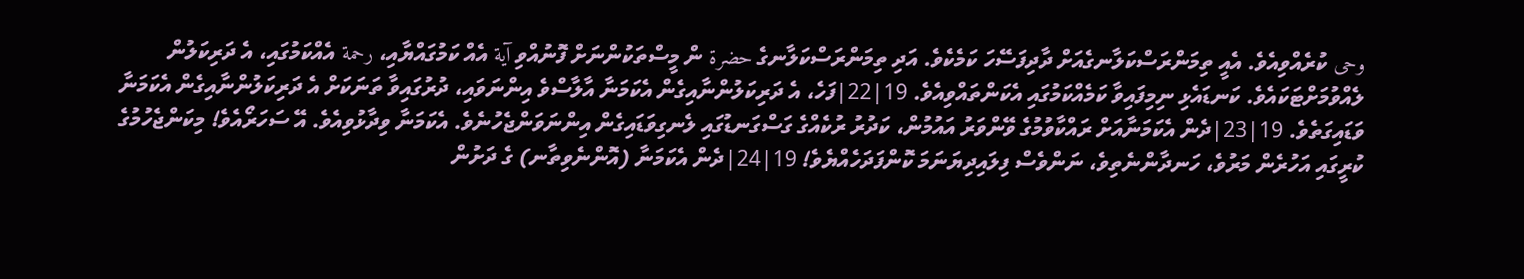وحى ކުރެއްވިއެވެ. އެއީ ތިމަންރަސްކަލާނގެއަށް ދާދިފަސޭހަ ކަމެކެވެ. އަދި ތިމަންރަސްކަލާނގެ حضرة ން މީސްތަކުންނަށް ފޮނުއްވި آية އެއް ކަމުގައްޔާއި، رحمة އެއްކަމުގައި، އެ ދަރިކަލުން ލެއްވުމަށްޓަކައެވެ. ކަނޑައެޅި ނިމިފައިވާ ކަމެއްކަމުގައި އެކަންތައްވިއެވެ. 19|22|ފަހެ، އެ ދަރިކަލުންނާއިގެން އެކަމަނާ އާލާސްވެ އިންނަވައި، ދުރުގައިވާ ތަނަކަށް އެ ދަރިކަލުންނާއިގެން އެކަމަނާ ވަޑައިގަތެވެ. 19|23|ދެން އެކަމަނާއަށް ރައްކާވުމުގެ ވޭންވަރު އައުމުން، ކަދުރު ރުކެއްގެ ގަސްގަނޑުގައި ލެނގިވަޑައިގެން އިންނަވަންޖެހުނެވެ. އެކަމަނާ ވިދާޅުވިއެވެ. އޭ ސަހަރޯއެވެ! މިކަންޖެހުމުގެ ކުރީގައި އަހުރެން މަރުވެ، ހަނދާންނެތިވެ، ނަންވެސް ފިލައިދިޔަނަމަ ކޮންފަދަހެއްޔެވެ! 19|24|ދެން އެކަމަނާ (އޮންނެވިތާނ) ގެ ދަށުން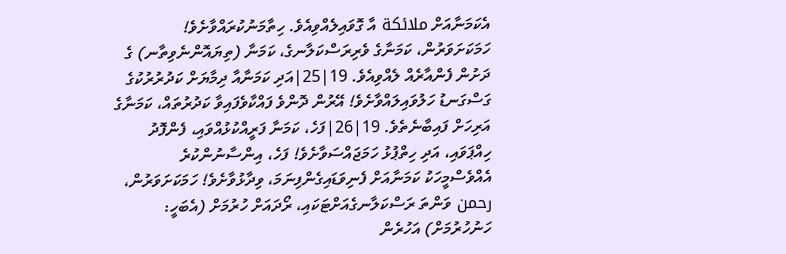އެކަމަނާއަށް ملائكة އާ ގޮވައިލެއްވިއެވެ. ހިތާމަނުކުރައްވާށެވެ! ހަމަކަށަވަރުން، ކަމަނާގެ ވެރިރަސްކަލާނގެ، ކަމަނާ (ތިޔައޮންނެވިތާނ) ގެ ދަށުން ފެންއާރެއް ލެއްވިއެވެ. 19|25|އަދި ކަމަނާއާ ދިމާޔަށް ކަދުރުރުކުގެ ގަސްގަނޑު ހަލުވައިލައްވާށެވެ! އޭރުން ދޮންވެ ފައްކާވެފައިވާ ކަދުރުތައް، ކަމަނާގެ އަރިހަށް ފައިބާނެތެވެ. 19|26|ފަހެ، ކަމަނާ ފަރީއްކުޅުއްވައި، ފެންފޮދު ހިއްޕަވައި، އަދި ހިތްޕުޅު ހަމަޖައްސަވާށެވެ! ފަހެ، އިންސާނުންކުރެ އެއްވެސްމީހަކު ކަމަނާއަށް ފެނިވަޑައިގެންފިނަމަ، ވިދާޅުވާށެވެ! ހަމަކަށަވަރުން، رحمن ވަންތަ ރަސްކަލާނގެއަށްޓަކައި، ރޯދައަށް ހުރުމަށް (އެބަހީ: ހަނުހުރުމަށް) އަހުރެން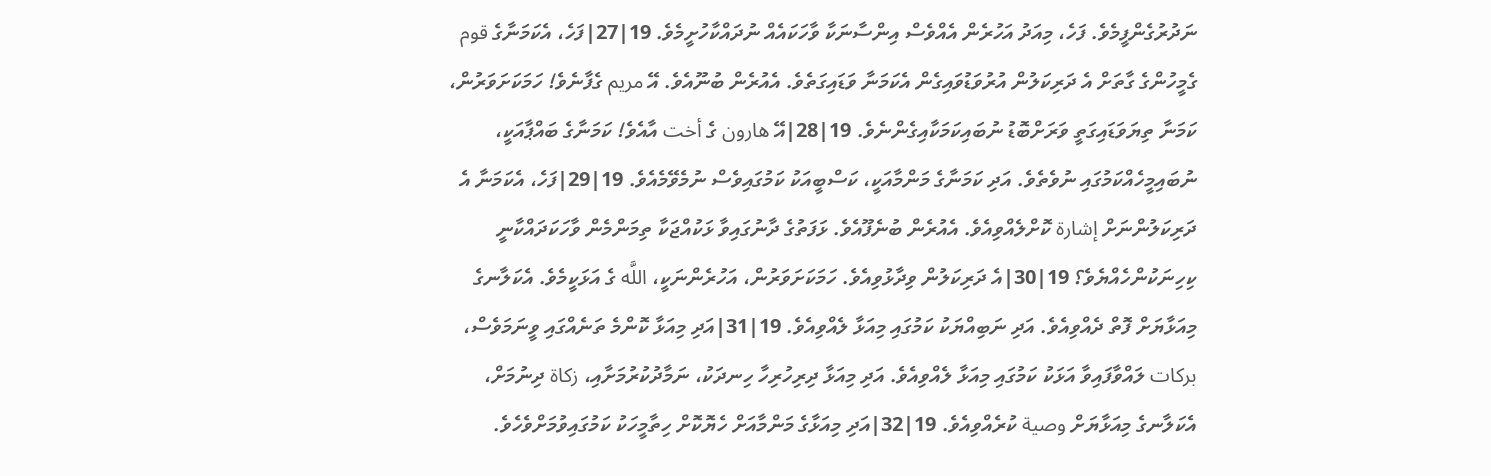ނަދުރުގެންފީމެވެ. ފަހެ، މިއަދު އަހުރެން އެއްވެސް އިންސާނަކާ ވާހަކައެއް ނުދައްކާހުށީމެވެ. 19|27|ފަހެ، އެކަމަނާގެ قوم ގެމީހުންގެ ގާތަށް އެ ދަރިކަލުން އުރުވަޑުވައިގެން އެކަމަނާ ވަޑައިގަތެވެ. އެއުރެން ބުނޫއެވެ. އޭ مريم ގެފާނެވެ! ހަމަކަށަވަރުން، ކަމަނާ ތިޔަވަޑައިގަތީ ވަރަށްބޮޑު ނުބައިކަމަކާއިގެންނެވެ. 19|28|އޭ هارون ގެ أخت އާއެވެ! ކަމަނާގެ ބައްޕާއަކީ، ނުބައިމީހެއްކަމުގައި ނުވެތެވެ. އަދި ކަމަނާގެ މަންމާއަކީ، ކަސްބީއަކު ކަމުގައިވެސް ނުމެވޭމެއެވެ. 19|29|ފަހެ، އެކަމަނާ އެ ދަރިކަލުންނަށް إشارة ކޮށްލެއްވިއެވެ. އެއުރެން ބުނެފޫއެވެ. ޅަފަތުގެ ދާނުގައިވާ ޅަކުއްޖަކާ ތިމަންމެން ވާހަކަދައްކާނީ ކިހިނަކުންހެއްޔެވެ؟ 19|30|އެ ދަރިކަލުން ވިދާޅުވިއެވެ. ހަމަކަށަވަރުން، އަހުރެންނަކީ، اللَّه ގެ އަޅަކީމެވެ. އެކަލާނގެ މިއަޅާޔަށް ފޮތް ދެއްވިއެވެ. އަދި ނަބިއްޔަކު ކަމުގައި މިއަޅާ ލެއްވިއެވެ. 19|31|އަދި މިއަޅާ ކޮންމެ ތަނެއްގައި ވީނަމަވެސް، بركات ލައްވާފައިވާ އަޅަކު ކަމުގައި މިއަޅާ ލެއްވިއެވެ. އަދި މިއަޅާ ދިރިހުރިހާ ހިނދަކު، ނަމާދުކުރުމަށާއި، زكاة ދިނުމަށް، އެކަލާނގެ މިއަޅާޔަށް وصية ކުރެއްވިއެވެ. 19|32|އަދި މިއަޅާގެ މަންމާއަށް ހެޔޮކޮށް ހިތާމީހަކު ކަމުގައިވުމަށްވެހެވެ.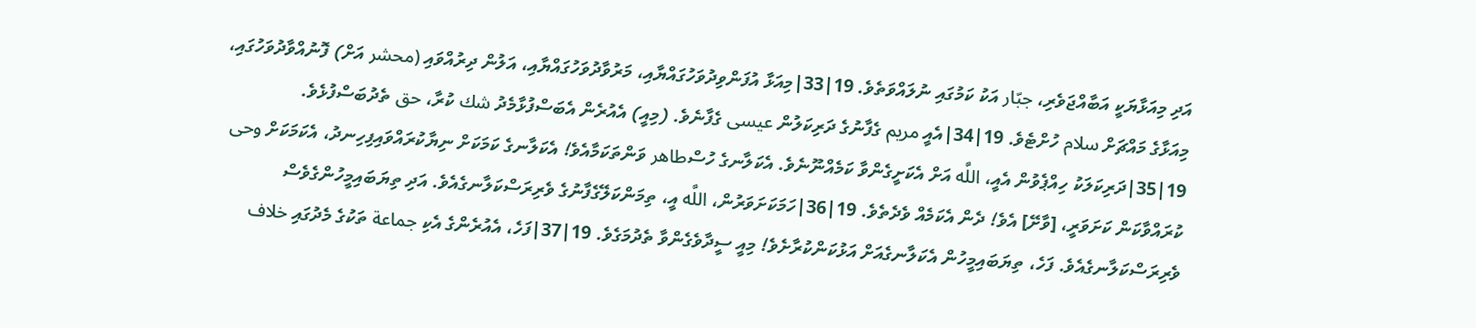އަދި މިއަޅާޔަކީ އަބާއްޖަވެރި، جبّار އަކު ކަމުގައި ނުލައްވަތެވެ. 19|33|މިއަޅާ އުފަންވިދުވަހުގައްޔާއި، މަރުވާދުވަހުގައްޔާއި، އަލުން ދިރުއްވައި (محشر އަށް) ފޮނުއްވާދުވަހުގައި، މިއަޅާގެ މައްޗަށް سلام ހުށްޓެވެ. 19|34|އެއީ مريم ގެފާނުގެ ދަރިކަލުން عيسى ގެފާނެވެ. (މިއީ) އެއުރެން އެބަސްފުޅާމެދު شك ކުރާ، حق ތެދުބަސްފުޅެވެ. 19|35|ދަރިކަލަކު ހިއްޕެވުން އެއީ، اللَّه އަށް އެކަށީގެންވާ ކަމެއްނޫނެވެ. އެކަލާނގެ ހުސްطاهر ވަންތަކަމާއެވެ! އެކަލާނގެ ކަމަކަށް ނިޔާކުރައްވައިފިހިނދު، އެކަމަކަށް وحى ކުރައްވާކަން ކަށަވަރީ، [ވާށޭ] އެވެ! ދެން އެކަމެއް ވެދެތެވެ. 19|36|ހަމަކަށަވަރުން، اللَّه އީ، ތިމަންކަލޭގެފާނުގެ ވެރިރަސްކަލާނގެއެވެ. އަދި ތިޔަބައިމީހުންގެވެސް ވެރިރަސްކަލާނގެއެވެ. ފަހެ، ތިޔަބައިމީހުން އެކަލާނގެއަށް އަޅުކަންކުރާށެވެ! މިއީ ސީދާވެގެންވާ ތެދުމަގެވެ. 19|37|ފަހެ، އެއުރެންގެ އެކި جماعة ތަކުގެ މެދުގައި خلاف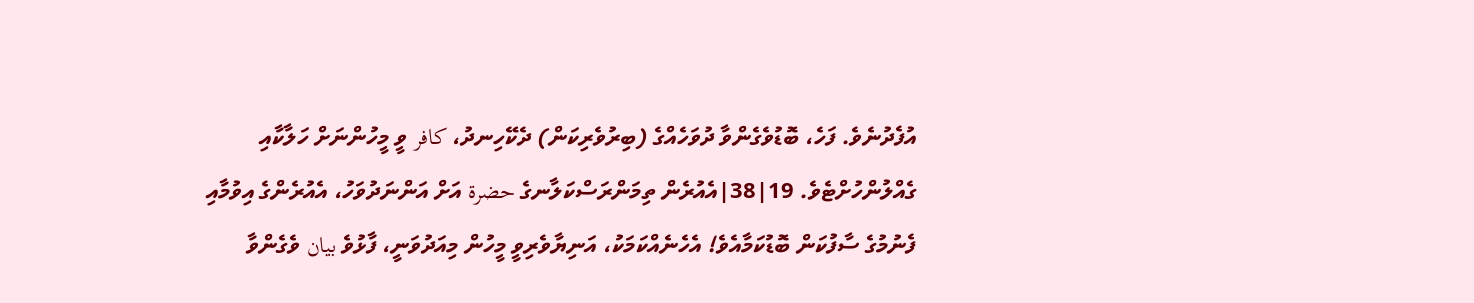އުފެދުނެވެ. ފަހެ، ބޮޑުވެގެންވާ ދުވަހެއްގެ (ބިރުވެރިކަން) ދެކޭހިނދު، كافر ވީ މީހުންނަށް ހަލާކާއި ގެއްލުންހުށްޓެވެ. 19|38|އެއުރެން ތިމަންރަސްކަލާނގެ حضرة އަށް އަންނަދުވަހު، އެއުރެންގެ އިވުމާއި ފެނުމުގެ ސާފުކަން ބޮޑުކަމާއެވެ! އެހެނެއްކަމަކު، އަނިޔާވެރިވީ މީހުން މިއަދުވަނީ، ފާޅުވެ بيان ވެގެންވާ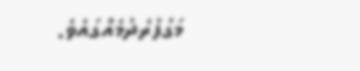މަގުފުރެދުމެއްގައެވެ.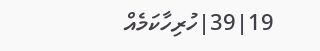19|39|ހުރިހާކަމެއް